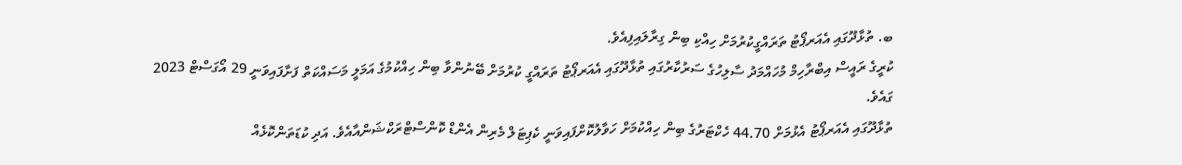ބ. ތުޅާދޫގައި އެއަރޕޯޓު ތަރައްގީކުރުމަށް ހިއްކި ބިން ގިރާލައިފިއެވެ.
ކުރީގެ ރައީސް އިބްރާހިމް މުހައްމަދު ސާލިހުގެ ސަރުކާރުގައި ތުޅާދޫގައި އެއަރޕޯޓު ތަރައްގީ ކުރުމަށް ބޭނުންވާ ބިން ހިއްކުމުގެ އަމަލީ މަސައްކަތް ފަށާފައިވަނީ 29 އޯގަސްޓް 2023 ގައެވެ.
ތުޅާދޫގައި އެއަރޕޯޓު އެޅުމަށް 44.70 ހެކްޓަރުގެ ބިން ހިއްކުމަށް ހަވާލުކޮށްފައިވަނީ ކެޕިޓަލް މެރިން އެންޑް ކޮންސްޓްރަކްޝަންއާއެވެ. އަދި ކުޑަތަންކޮޅެއް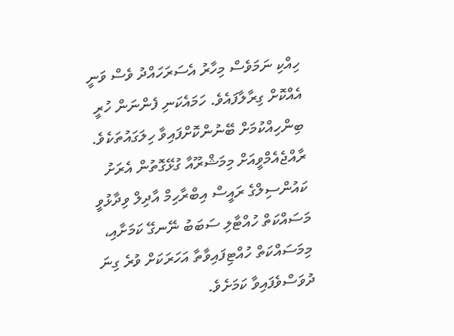ހިއްކި ނަމަވެސް މިހާރު އެސަރަހައްދު ވެސް ވަނީ އެއްކޮށް ގިރާލާފައެވެ. ހަމައެކަނި ފެންނަން ހުރީ ބިންހިއްކުމަށް ބޭނުންކޮށްފައިވާ ހިލަގައުތަކެވެ.
ރާއްޖެއެމްވީއަށް މިމަޝްރޫއާ ގުޅޭގޮތުން އެރަށު ކައުންސިލްގެ ރައީސް އިބްރާހިމް އާދިލް ވިދާޅުވީ މަސައްކަތް ހުއްޓާލި ސަބަބު ނޭނގޭ ކަމަށާއި، މިމަސައްކަތް ހުއްޓިފައިވާތާ އަހަރަކަށް ވުރެ ގިނަ ދުވަސްވެފައިވާ ކަމަށެވެ.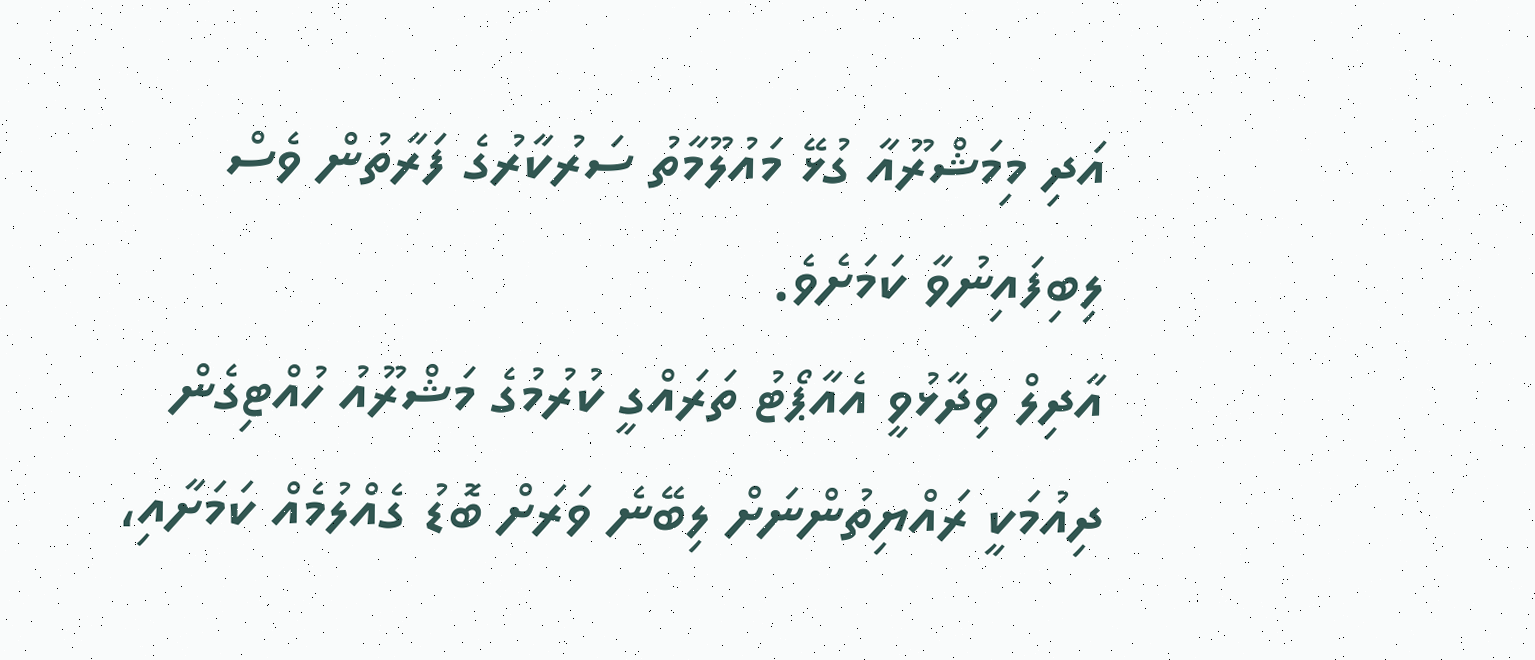އަދި މިމަޝްރޫއާ ގުޅޭ މައުލޫމާތު ސަރުކާރުގެ ފަރާތުން ވެސް ލިބިފައިނުވާ ކަމަށެވެ.
އާދިލް ވިދާޅުވީ އެއާޕޯޓު ތަރައްގީ ކުރުމުގެ މަޝްރޫއު ހުއްޓިގެން ދިއުމަކީ ރައްޔިތުންނަށް ލިބޭނެ ވަރަށް ބޮޑު ގެއްލުމެއް ކަމަށާއި،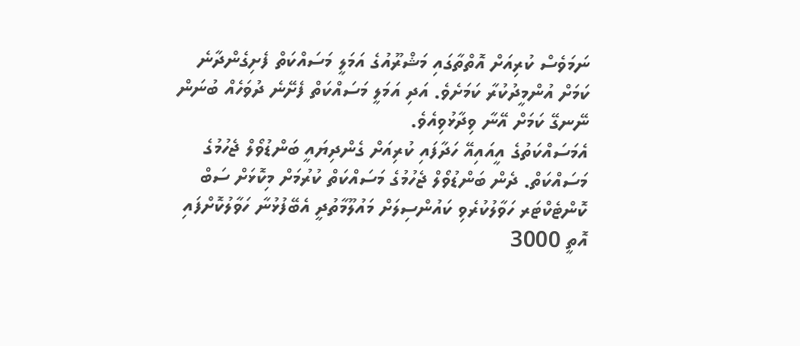ނަމަވެސް ކުރިއަށް އޮތްތާގައި މަޝްރޫއުގެ އަމަލީ މަސައްކަތް ފެށިގެންދާނެ ކަމަށް އުންމީދުކުރާ ކަމަށެވެ. އަދި އަމަލީ މަސައްކަތް ފެށޭނެ ދުވަހެއް ބުނަން ނޭނގޭ ކަމަށް އޭނާ ވިދާޅުވިއެވެ.
އެމަސައްކަތުގެ އީއައިއޭ ހަދާފައި ކުރިއަށް ގެންދިޔައީ ބަންޑުވޯލް ޖެހުމުގެ މަސައްކަތް. ދެން ބަންޑުވޯލް ޖެހުމުގެ މަސައްކަތް ކުރުމަށް މިކޮޅަށް ސަބް ކޮންޓެކްޓަރ ހަވާލުކުރެވި ކައުންސިލަށް މައުލޫމާތުދީ އެބޭފުޅުނާ ހަވާލުކޮށްފައި އޮތީ 3000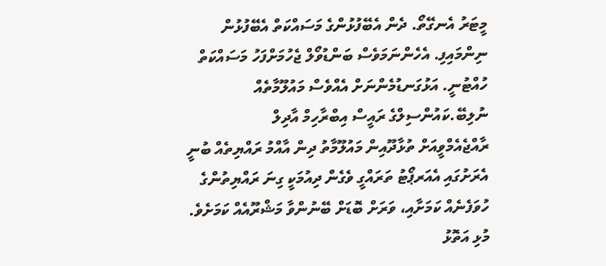މީޓަރު އެނގޭތޯ. ދެން އެބޭފުޅުންގެ މަސައްކަތް އެބޭފުޅުން ނިންމައިފި. އެހެންނަމަވެސް ބަންޑުވޯލް ޖެހުމަށްފަހު މަސައްކަތް ހުއްޓުނީ. އަޅުގަނޑުމެންނަށް އެއްވެސް މައުލޫމާތެއް ނުލިބޭ.ކައުންސިލްގެ ރައީސް އިބްރާހިމް އާދިލް
ރާއްޖެއެމްވީއަށް ތުޅާދޫއިން މައުލޫމާތު ދިން އާއްމު ރައްޔިތެއް ބުނީ އެރަށުގައި އެއަރޕޯޓު ތަރައްގީ ވެގެން ދިއުމަކީ ގިނަ ރައްޔިތުންގެ ހުވަފެނެއް ކަމަށާއި، ވަރަށް ބޮޑަށް ބޭނުންވާ މަޝްރޫއެއް ކަމަށެވެ. މުޅި އަތޮޅު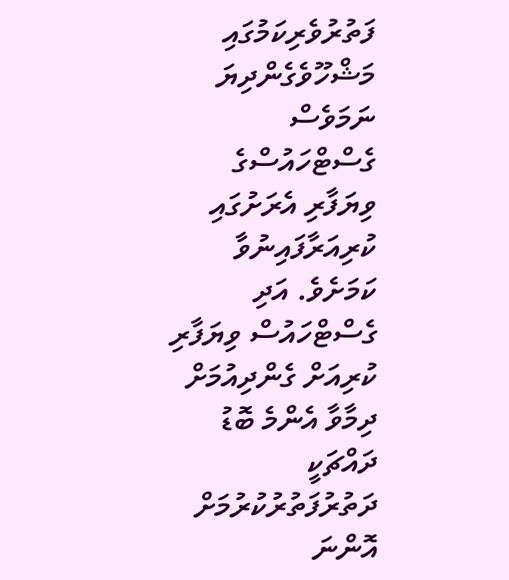ފަތުރުވެރިކަމުގައި މަޝްހޫވެގެންދިޔަ ނަމަވެސް ގެސްޓްހައުސްގެ ވިޔަފާރި އެރަށުގައި ކުރިއަރާފައިނުވާ ކަމަށެވެ. އަދި ގެސްޓްހައުސް ވިޔަފާރި ކުރިއަށް ގެންދިއުމަށް ދިމާވާ އެންމެ ބޮޑު ދައްޗަކީ ދަތުރުފަތުރުކުރުމަށް އޮންނަ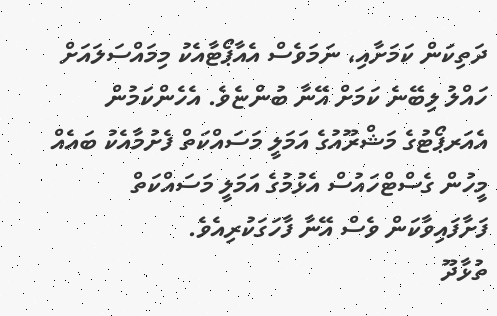ދަތިކަން ކަމަށާއި، ނަމަވެސް އެއާޕޯޓާއެކު މިމައްސަލައަށް ހައްލު ލިބޭނެ ކަމަށް އޭނާ ބުންޏެވެ. އެހެންކަމުން އެއަރޕޯޓުގެ މަޝްރޫއުގެ އަމަލީ މަސައްކަތް ފެށުމާއެކު ބައެއް މީހުން ގެސްޓްހައުސް އެޅުމުގެ އަމަލީ މަސައްކަތް ފަށާފައިވާކަން ވެސް އޭނާ ފާހަގަކުރިއެވެ.
ތުޅާދޫ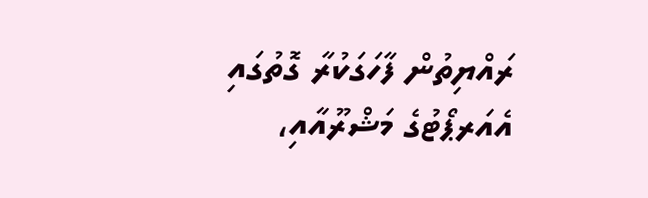ރައްޔިތުން ފާހަގަކުރާ ގޮތުގައި އެއަރޕޯޓުގެ މަޝްރޫއާއި،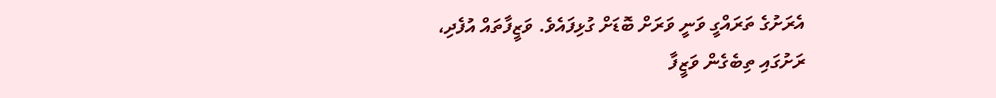އެރަށުގެ ތަރައްގީ ވަނީ ވަރަށް ބޮޑަށް ގުޅިފައެވެ. ވަޒީފާތައް އުފެދި، ރަށުގައި ތިބެގެން ވަޒީފާ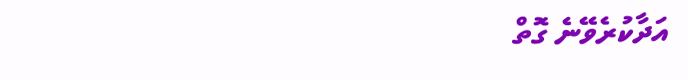އަދާކުރެވޭނެ ގޮތް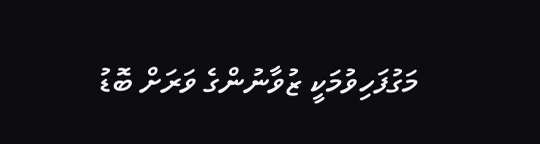މަގުފަހިވުމަކީ ޒުވާނުންގެ ވަރަށް ބޮޑު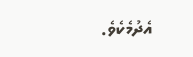އެދުމެކެވެ.